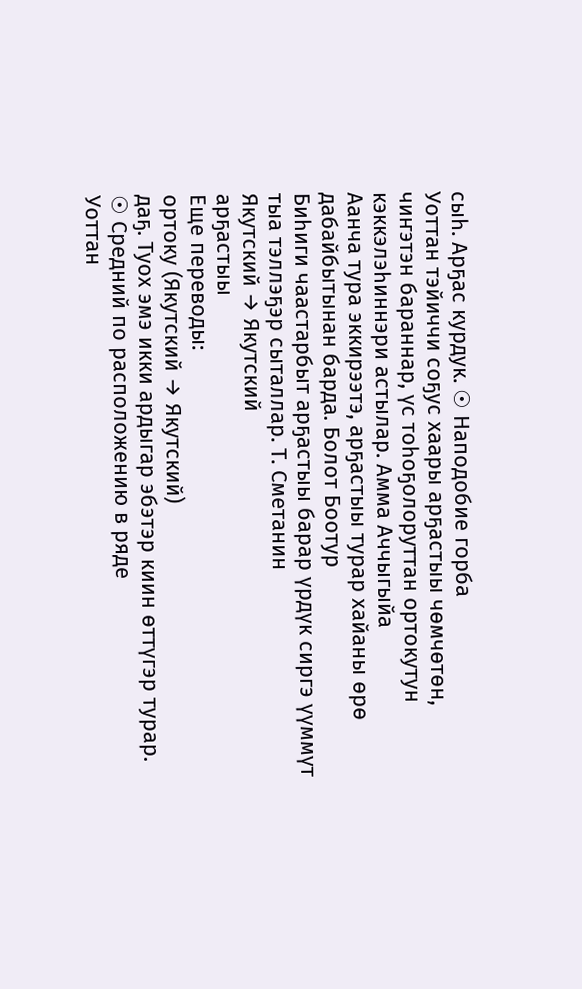сыһ. Арҕас курдук. ☉ Наподобие горба
Уоттан тэйиччи соҕус хаары арҕастыы чөмчөтөн, чиҥэтэн бараннар, үс тоһоҕолоруттан ортокутун кэккэлэһиннэри астылар. Амма Аччыгыйа
Аанча тура эккирээтэ, арҕастыы турар хайаны өрө дабайбытынан барда. Болот Боотур
Биһиги чаастарбыт арҕастыы барар үрдүк сиргэ үүммүт тыа тэллэҕэр сыталлар. Т. Сметанин
Якутский → Якутский
арҕастыы
Еще переводы:
ортоку (Якутский → Якутский)
даҕ. Туох эмэ икки ардыгар эбэтэр киин өттүгэр турар. ☉ Средний по расположению в ряде
Уоттан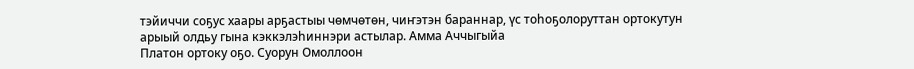тэйиччи соҕус хаары арҕастыы чөмчөтөн, чиҥэтэн бараннар, үс тоһоҕолоруттан ортокутун арыый олдьу гына кэккэлэһиннэри астылар. Амма Аччыгыйа
Платон ортоку оҕо. Суорун Омоллоон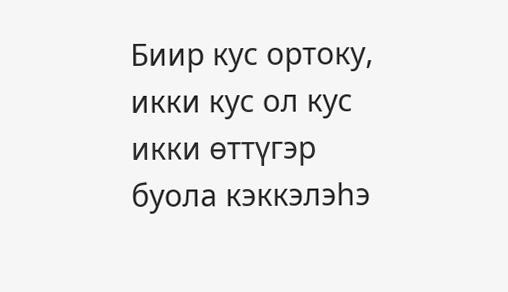Биир кус ортоку, икки кус ол кус икки өттүгэр буола кэккэлэһэ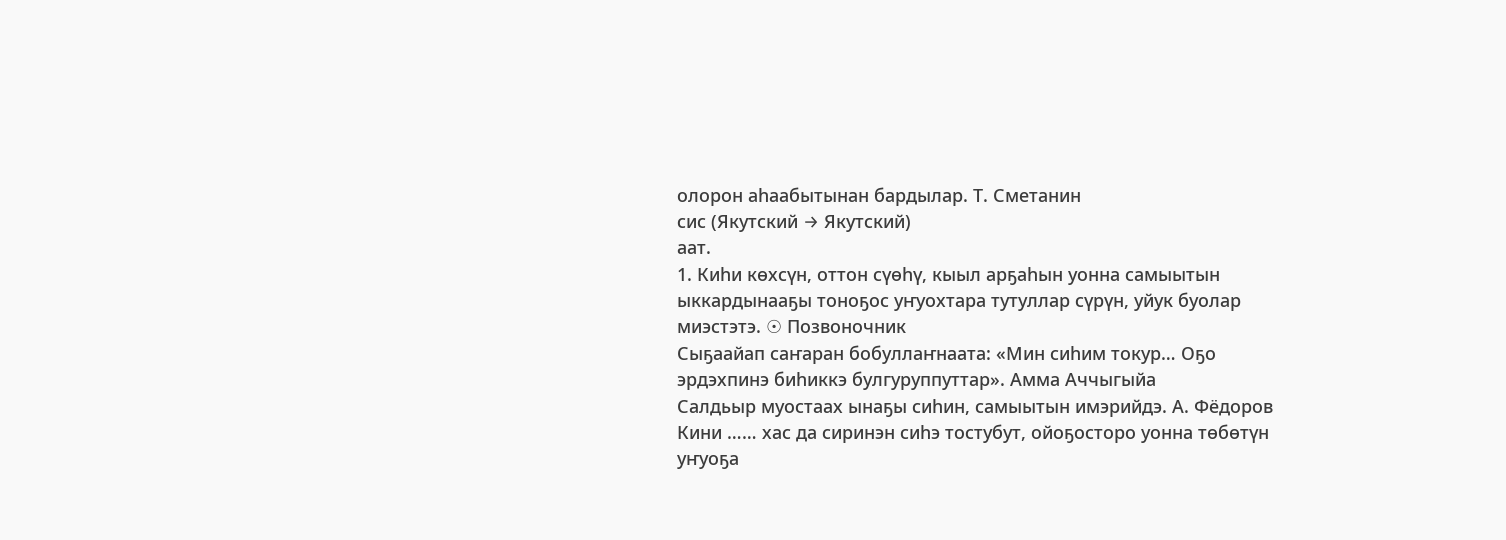олорон аһаабытынан бардылар. Т. Сметанин
сис (Якутский → Якутский)
аат.
1. Киһи көхсүн, оттон сүөһү, кыыл арҕаһын уонна самыытын ыккардынааҕы тоноҕос уҥуохтара тутуллар сүрүн, уйук буолар миэстэтэ. ☉ Позвоночник
Сыҕаайап саҥаран бобуллаҥнаата: «Мин сиһим токур… Оҕо эрдэхпинэ биһиккэ булгуруппуттар». Амма Аччыгыйа
Салдьыр муостаах ынаҕы сиһин, самыытын имэрийдэ. А. Фёдоров
Кини …… хас да сиринэн сиһэ тостубут, ойоҕосторо уонна төбөтүн уҥуоҕа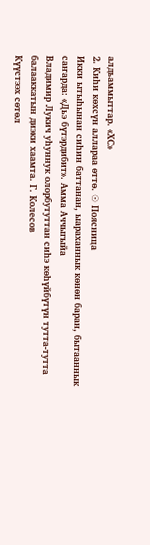алдьаммыттар. «ХС»
2. Киһи көхсүн аллараа өттө. ☉ Поясница
Икки ытыһынан сиһин баттанан, ыараханнык көнөн баран, бытааннык саҥарда: «Дьэ бүтэрдибит». Амма Аччыгыйа
Владимир Лукич уһуннук олорбутуттан сиһэ көһүйбүтүн тутта-тутта балааккатын диэки хаамта. Г. Колесов
Күүстээх сөтөл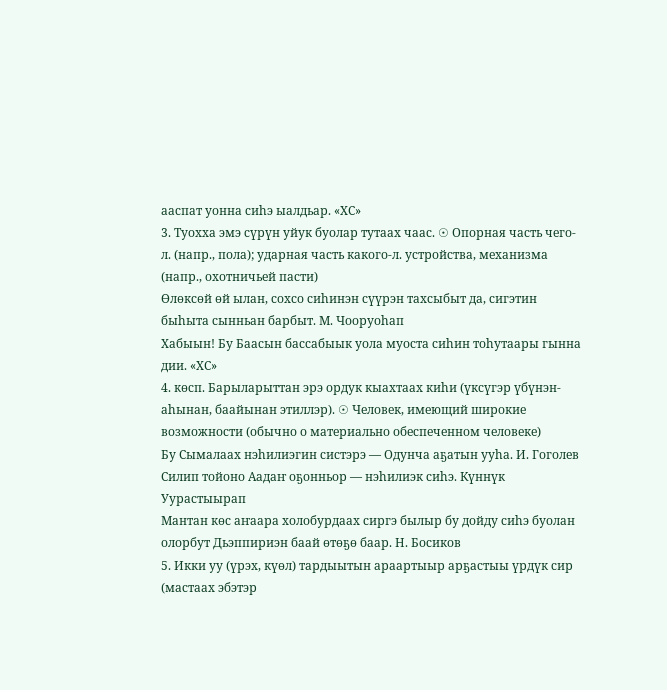ааспат уонна сиһэ ыалдьар. «ХС»
3. Туохха эмэ сүрүн уйук буолар тутаах чаас. ☉ Опорная часть чего-л. (напр., пола); ударная часть какого-л. устройства, механизма (напр., охотничьей пасти)
Өлөксөй өй ылан, сохсо сиһинэн сүүрэн тахсыбыт да, сигэтин быһыта сынньан барбыт. М. Чооруоһап
Хабыын! Бу Баасын бассабыык уола муоста сиһин тоһутаары гынна дии. «ХС»
4. көсп. Барыларыттан эрэ ордук кыахтаах киһи (үксүгэр үбүнэн-аһынан, баайынан этиллэр). ☉ Человек, имеющий широкие возможности (обычно о материально обеспеченном человеке)
Бу Сымалаах нэһилиэгин систэрэ — Одунча аҕатын ууһа. И. Гоголев
Силип тойоно Аадаҥ оҕонньор — нэһилиэк сиһэ. Күннүк Уурастыырап
Мантан көс аҥаара холобурдаах сиргэ былыр бу дойду сиһэ буолан олорбут Дьэппириэн баай өтөҕө баар. Н. Босиков
5. Икки уу (үрэх, күөл) тардыытын араартыыр арҕастыы үрдүк сир (мастаах эбэтэр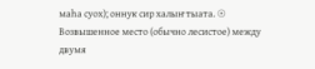маһа суох); оннук сир халыҥ тыата. ☉ Возвышенное место (обычно лесистое) между двумя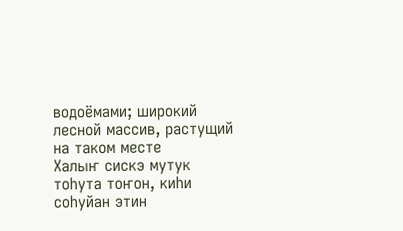водоёмами; широкий лесной массив, растущий на таком месте
Халыҥ сискэ мутук тоһута тоҥон, киһи соһуйан этин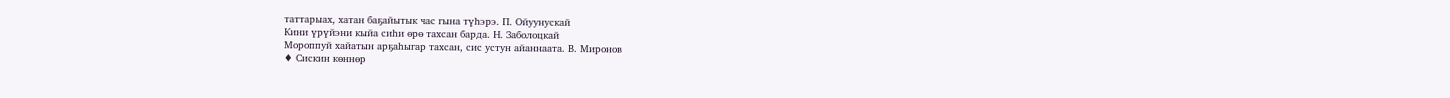таттарыах, хатан баҕайытык час гына түһэрэ. П. Ойуунускай
Кини үрүйэни кыйа сиһи өрө тахсан барда. Н. Заболоцкай
Мороппуй хайатын арҕаһыгар тахсан, сис устун айаннаата. В. Миронов
♦ Сискин көннөр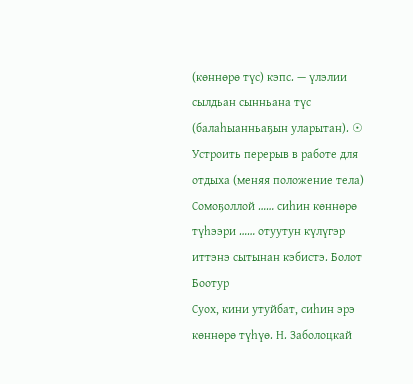(көннөрө түс) кэпс. — үлэлии сылдьан сынньана түс (балаһыанньаҕын уларытан). ☉ Устроить перерыв в работе для отдыха (меняя положение тела)
Сомоҕоллой …… сиһин көннөрө түһээри …… отуутун күлүгэр иттэнэ сытынан кэбистэ. Болот Боотур
Суох, кини утуйбат, сиһин эрэ көннөрө түһүө. Н. Заболоцкай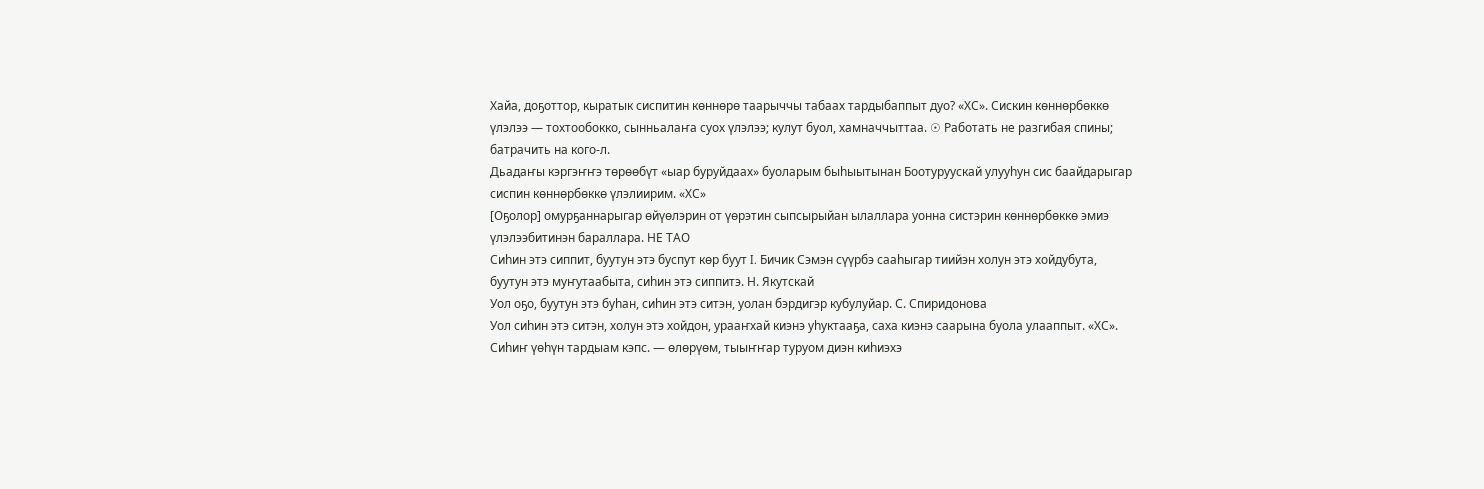Хайа, доҕоттор, кыратык сиспитин көннөрө таарыччы табаах тардыбаппыт дуо? «ХС». Сискин көннөрбөккө үлэлээ — тохтообокко, сынньалаҥа суох үлэлээ; кулут буол, хамначчыттаа. ☉ Работать не разгибая спины; батрачить на кого-л.
Дьадаҥы кэргэҥҥэ төрөөбүт «ыар буруйдаах» буоларым быһыытынан Боотуруускай улууһун сис баайдарыгар сиспин көннөрбөккө үлэлиирим. «ХС»
[Оҕолор] омурҕаннарыгар өйүөлэрин от үөрэтин сыпсырыйан ылаллара уонна систэрин көннөрбөккө эмиэ үлэлээбитинэн бараллара. НЕ ТАО
Сиһин этэ сиппит, буутун этэ буспут көр буут I. Бичик Сэмэн сүүрбэ сааһыгар тиийэн холун этэ хойдубута, буутун этэ муҥутаабыта, сиһин этэ сиппитэ. Н. Якутскай
Уол оҕо, буутун этэ буһан, сиһин этэ ситэн, уолан бэрдигэр кубулуйар. С. Спиридонова
Уол сиһин этэ ситэн, холун этэ хойдон, урааҥхай киэнэ уһуктааҕа, саха киэнэ саарына буола улааппыт. «ХС». Сиһиҥ үөһүн тардыам кэпс. — өлөрүөм, тыыҥҥар туруом диэн киһиэхэ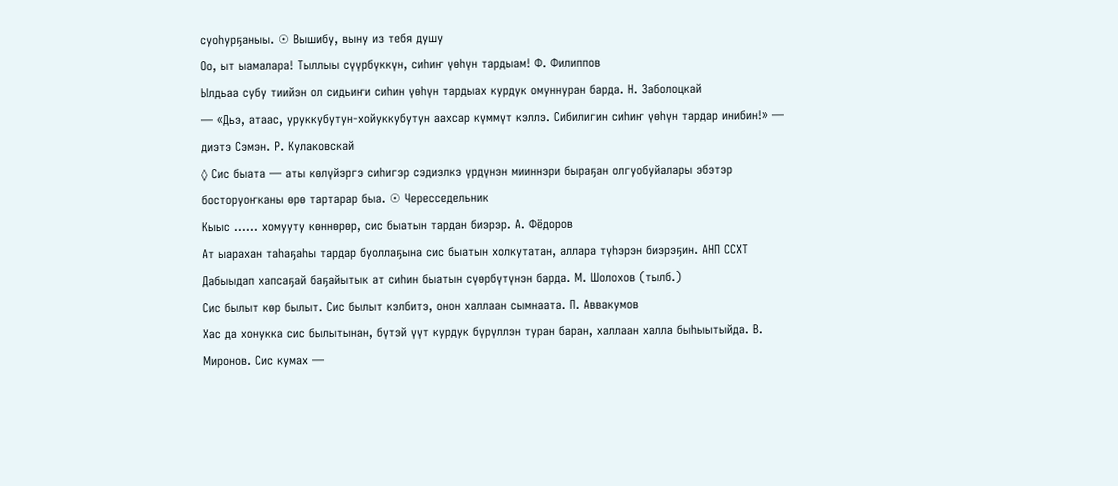суоһурҕаныы. ☉ Вышибу, выну из тебя душу
Оо, ыт ыамалара! Тыллыы сүүрбүккүн, сиһиҥ үөһүн тардыам! Ф. Филиппов
Ылдьаа субу тиийэн ол сидьиҥи сиһин үөһүн тардыах курдук омуннуран барда. Н. Заболоцкай
— «Дьэ, атаас, уруккубутун-хойуккубутун аахсар күммүт кэллэ. Сибилигин сиһиҥ үөһүн тардар инибин!» — диэтэ Сэмэн. Р. Кулаковскай
◊ Сис быата — аты көлүйэргэ сиһигэр сэдиэлкэ үрдүнэн мииннэри быраҕан олгуобуйалары эбэтэр босторуоҥканы өрө тартарар быа. ☉ Чересседельник
Кыыс …… хомууту көннөрөр, сис быатын тардан биэрэр. А. Фёдоров
Ат ыарахан таһаҕаһы тардар буоллаҕына сис быатын холкутатан, аллара түһэрэн биэрэҕин. АНП ССХТ
Дабыыдап хапсаҕай баҕайытык ат сиһин быатын сүөрбүтүнэн барда. М. Шолохов (тылб.)
Сис былыт көр былыт. Сис былыт кэлбитэ, онон халлаан сымнаата. П. Аввакумов
Хас да хонукка сис былытынан, бүтэй үүт курдук бүрүллэн туран баран, халлаан халла быһыытыйда. В. Миронов. Сис кумах —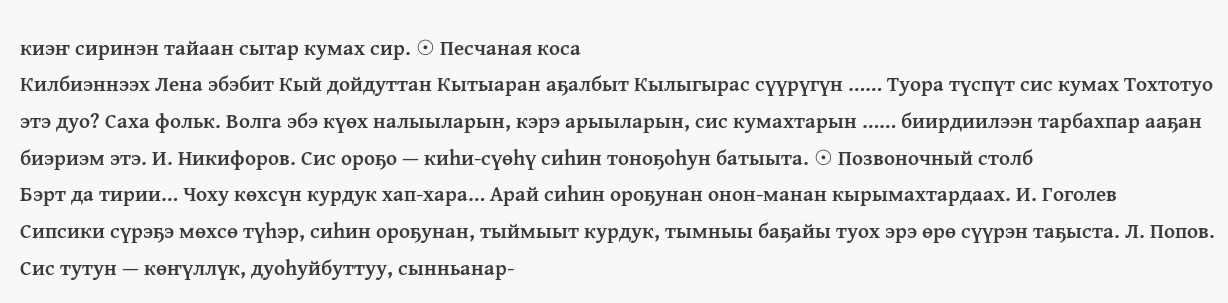киэҥ сиринэн тайаан сытар кумах сир. ☉ Песчаная коса
Килбиэннээх Лена эбэбит Кый дойдуттан Кытыаран аҕалбыт Кылыгырас сүүрүгүн …… Туора түспүт сис кумах Тохтотуо этэ дуо? Саха фольк. Волга эбэ күөх налыыларын, кэрэ арыыларын, сис кумахтарын …… биирдиилээн тарбахпар ааҕан биэриэм этэ. И. Никифоров. Сис ороҕо — киһи-сүөһү сиһин тоноҕоһун батыыта. ☉ Позвоночный столб
Бэрт да тирии… Чоху көхсүн курдук хап-хара… Арай сиһин ороҕунан онон-манан кырымахтардаах. И. Гоголев
Сипсики сүрэҕэ мөхсө түһэр, сиһин ороҕунан, тыймыыт курдук, тымныы баҕайы туох эрэ өрө сүүрэн таҕыста. Л. Попов. Сис тутун — көҥүллүк, дуоһуйбуттуу, сынньанар-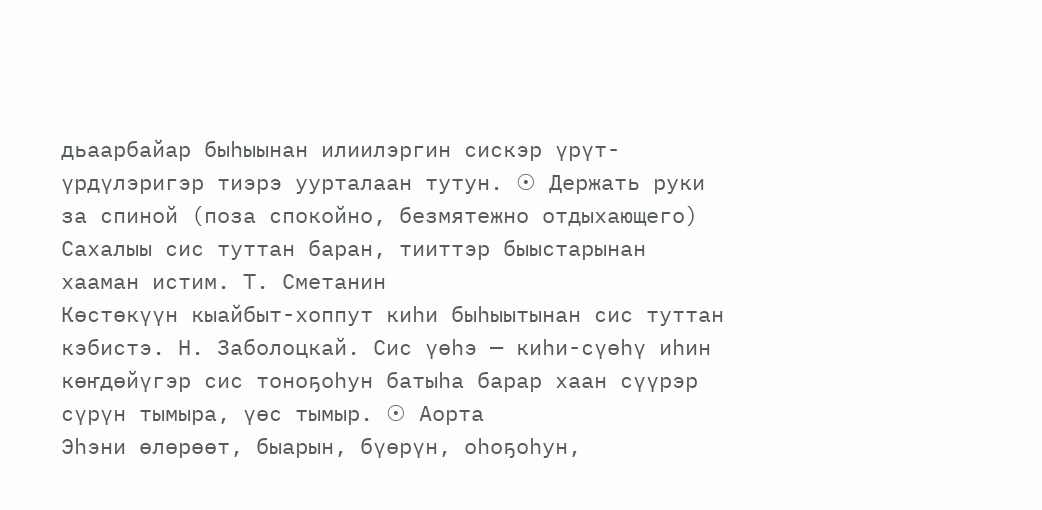дьаарбайар быһыынан илиилэргин сискэр үрүт-үрдүлэригэр тиэрэ уурталаан тутун. ☉ Держать руки за спиной (поза спокойно, безмятежно отдыхающего)
Сахалыы сис туттан баран, тииттэр быыстарынан хааман истим. Т. Сметанин
Көстөкүүн кыайбыт-хоппут киһи быһыытынан сис туттан кэбистэ. Н. Заболоцкай. Сис үөһэ — киһи-сүөһү иһин көҥдөйүгэр сис тоноҕоһун батыһа барар хаан сүүрэр сүрүн тымыра, үөс тымыр. ☉ Аорта
Эһэни өлөрөөт, быарын, бүөрүн, оһоҕоһун,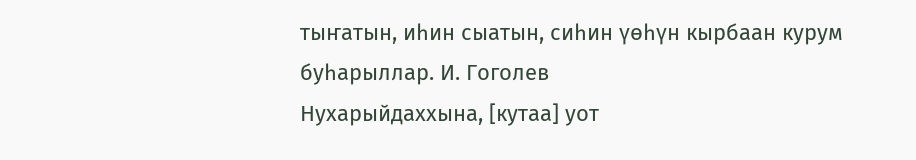тыҥатын, иһин сыатын, сиһин үөһүн кырбаан курум буһарыллар. И. Гоголев
Нухарыйдаххына, [кутаа] уот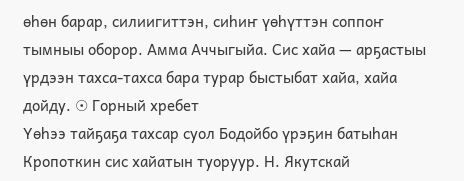өһөн барар, силиигиттэн, сиһиҥ үөһүттэн соппоҥ тымныы оборор. Амма Аччыгыйа. Сис хайа — арҕастыы үрдээн тахса-тахса бара турар быстыбат хайа, хайа дойду. ☉ Горный хребет
Үөһээ тайҕаҕа тахсар суол Бодойбо үрэҕин батыһан Кропоткин сис хайатын туоруур. Н. Якутскай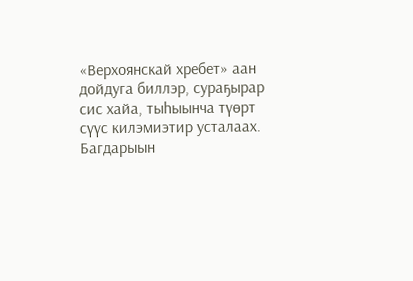«Верхоянскай хребет» аан дойдуга биллэр, сураҕырар сис хайа, тыһыынча түөрт сүүс килэмиэтир усталаах. Багдарыын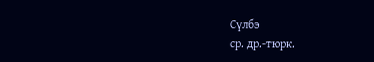Сүлбэ
ср. др.-тюрк.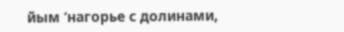йым ‘нагорье с долинами,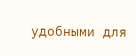удобными для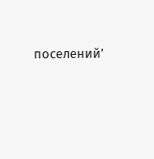поселений’